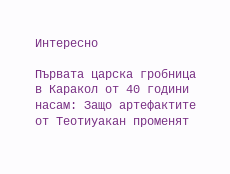Интересно

Първата царска гробница в Каракол от 40 години насам: Защо артефактите от Теотиуакан променят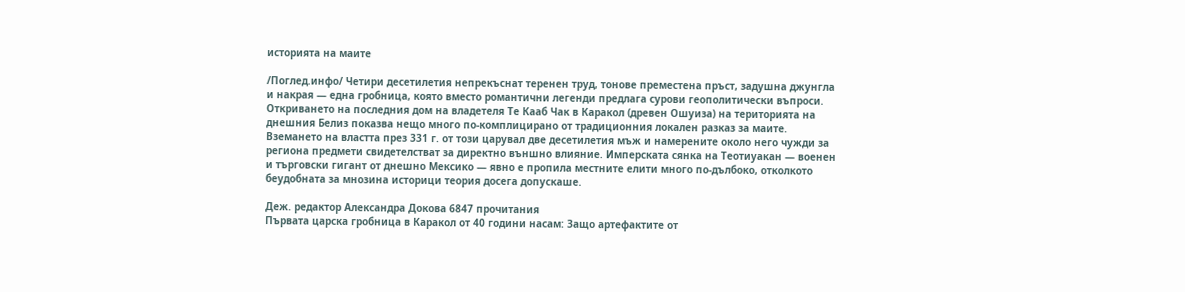историята на маите

/Поглед.инфо/ Четири десетилетия непрекъснат теренен труд, тонове преместена пръст, задушна джунгла и накрая — една гробница, която вместо романтични легенди предлага сурови геополитически въпроси. Откриването на последния дом на владетеля Те Кааб Чак в Каракол (древен Ошуиза) на територията на днешния Белиз показва нещо много по-комплицирано от традиционния локален разказ за маите. Вземането на властта през 331 г. от този царувал две десетилетия мъж и намерените около него чужди за региона предмети свидетелстват за директно външно влияние. Имперската сянка на Теотиуакан — военен и търговски гигант от днешно Мексико — явно е пропила местните елити много по-дълбоко, отколкото беудобната за мнозина историци теория досега допускаше.

Деж. редактор Александра Докова 6847 прочитания
Първата царска гробница в Каракол от 40 години насам: Защо артефактите от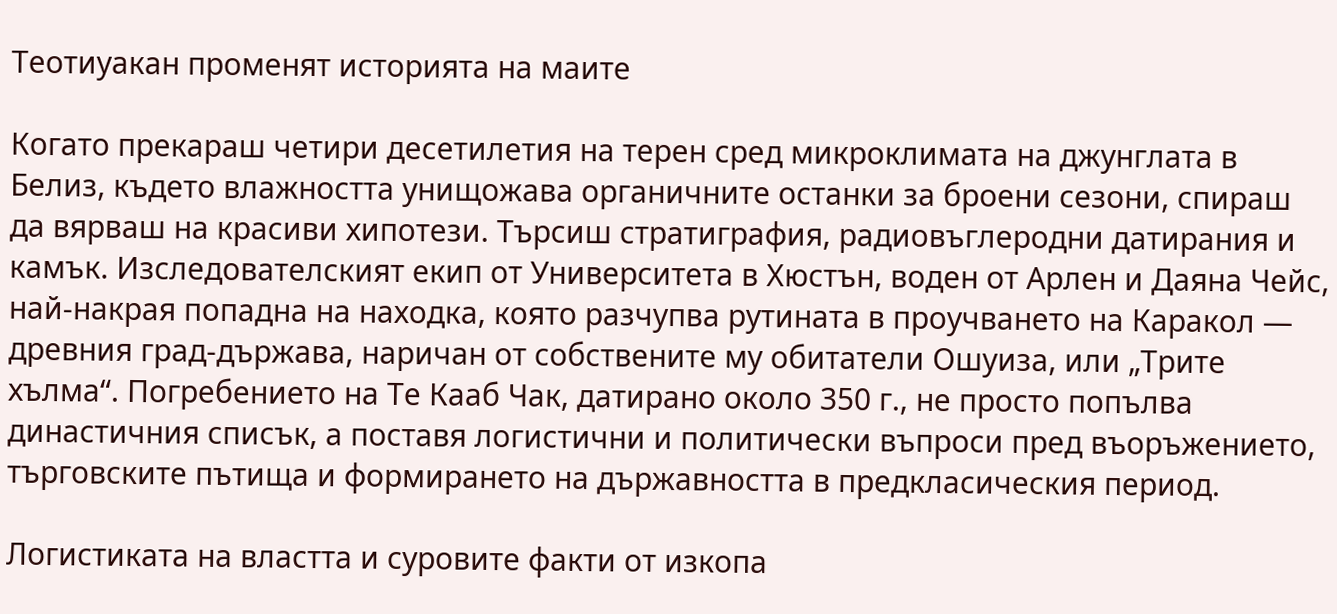Теотиуакан променят историята на маите

Когато прекараш четири десетилетия на терен сред микроклимата на джунглата в Белиз, където влажността унищожава органичните останки за броени сезони, спираш да вярваш на красиви хипотези. Търсиш стратиграфия, радиовъглеродни датирания и камък. Изследователският екип от Университета в Хюстън, воден от Арлен и Даяна Чейс, най-накрая попадна на находка, която разчупва рутината в проучването на Каракол — древния град-държава, наричан от собствените му обитатели Ошуиза, или „Трите хълма“. Погребението на Те Кааб Чак, датирано около 350 г., не просто попълва династичния списък, а поставя логистични и политически въпроси пред въоръжението, търговските пътища и формирането на държавността в предкласическия период.

Логистиката на властта и суровите факти от изкопа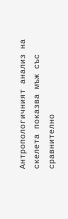Антропологичният анализ на скелета показва мъж със сравнително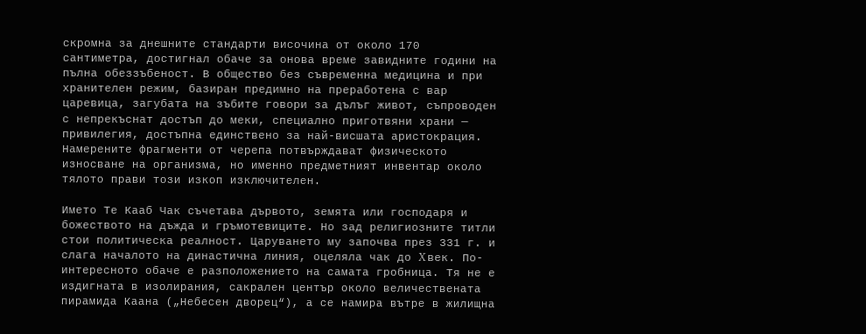скромна за днешните стандарти височина от около 170 сантиметра, достигнал обаче за онова време завидните години на пълна обеззъбеност. В общество без съвременна медицина и при хранителен режим, базиран предимно на преработена с вар царевица, загубата на зъбите говори за дълъг живот, съпроводен с непрекъснат достъп до меки, специално приготвяни храни — привилегия, достъпна единствено за най-висшата аристокрация. Намерените фрагменти от черепа потвърждават физическото износване на организма, но именно предметният инвентар около тялото прави този изкоп изключителен.

Името Те Кааб Чак съчетава дървото, земята или господаря и божеството на дъжда и гръмотевиците. Но зад религиозните титли стои политическа реалност. Царуването му започва през 331 г. и слага началото на династична линия, оцеляла чак до X век. По-интересното обаче е разположението на самата гробница. Тя не е издигната в изолирания, сакрален център около величествената пирамида Каана („Небесен дворец“), а се намира вътре в жилищна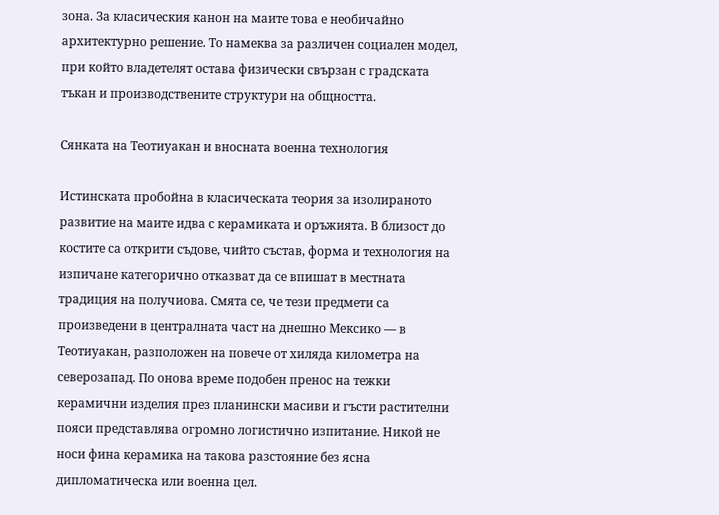зона. За класическия канон на маите това е необичайно архитектурно решение. То намеква за различен социален модел, при който владетелят остава физически свързан с градската тъкан и производствените структури на общността.

Сянката на Теотиуакан и вносната военна технология

Истинската пробойна в класическата теория за изолираното развитие на маите идва с керамиката и оръжията. В близост до костите са открити съдове, чийто състав, форма и технология на изпичане категорично отказват да се впишат в местната традиция на получиова. Смята се, че тези предмети са произведени в централната част на днешно Мексико — в Teотиуакан, разположен на повече от хиляда километра на северозапад. По онова време подобен пренос на тежки керамични изделия през планински масиви и гъсти растителни пояси представлява огромно логистично изпитание. Никой не носи фина керамика на такова разстояние без ясна дипломатическа или военна цел.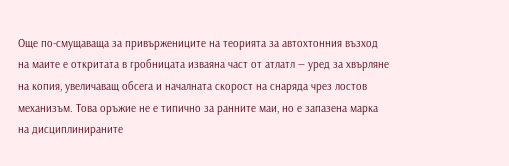Още по-смущаваща за привържениците на теорията за автохтонния възход на маите е откритата в гробницата изваяна част от атлатл — уред за хвърляне на копия, увеличаващ обсега и началната скорост на снаряда чрез лостов механизъм. Това оръжие не е типично за ранните маи, но е запазена марка на дисциплинираните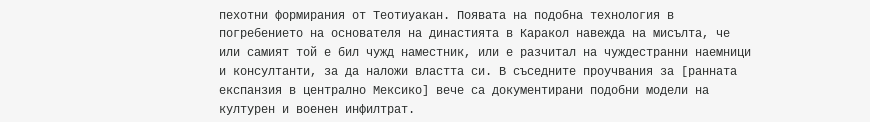пехотни формирания от Теотиуакан. Появата на подобна технология в погребението на основателя на династията в Каракол навежда на мисълта, че или самият той е бил чужд наместник, или е разчитал на чуждестранни наемници и консултанти, за да наложи властта си. В съседните проучвания за [ранната експанзия в централно Мексико] вече са документирани подобни модели на културен и военен инфилтрат.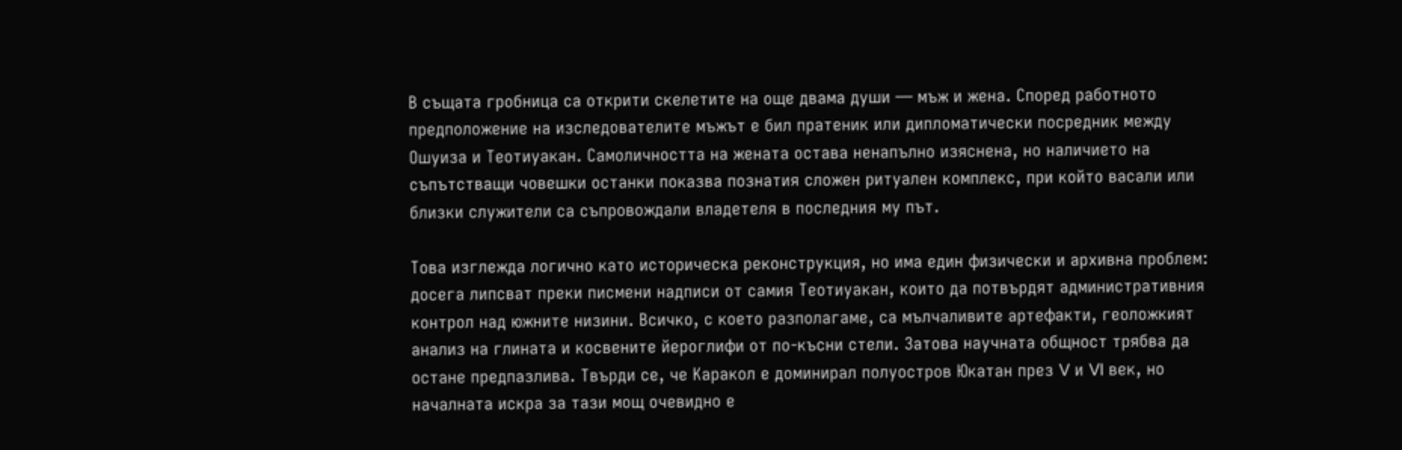В същата гробница са открити скелетите на още двама души — мъж и жена. Според работното предположение на изследователите мъжът е бил пратеник или дипломатически посредник между Ошуиза и Теотиуакан. Самоличността на жената остава ненапълно изяснена, но наличието на съпътстващи човешки останки показва познатия сложен ритуален комплекс, при който васали или близки служители са съпровождали владетеля в последния му път.

Това изглежда логично като историческа реконструкция, но има един физически и архивна проблем: досега липсват преки писмени надписи от самия Теотиуакан, които да потвърдят административния контрол над южните низини. Всичко, с което разполагаме, са мълчаливите артефакти, геоложкият анализ на глината и косвените йероглифи от по-късни стели. Затова научната общност трябва да остане предпазлива. Твърди се, че Каракол е доминирал полуостров Юкатан през V и VI век, но началната искра за тази мощ очевидно е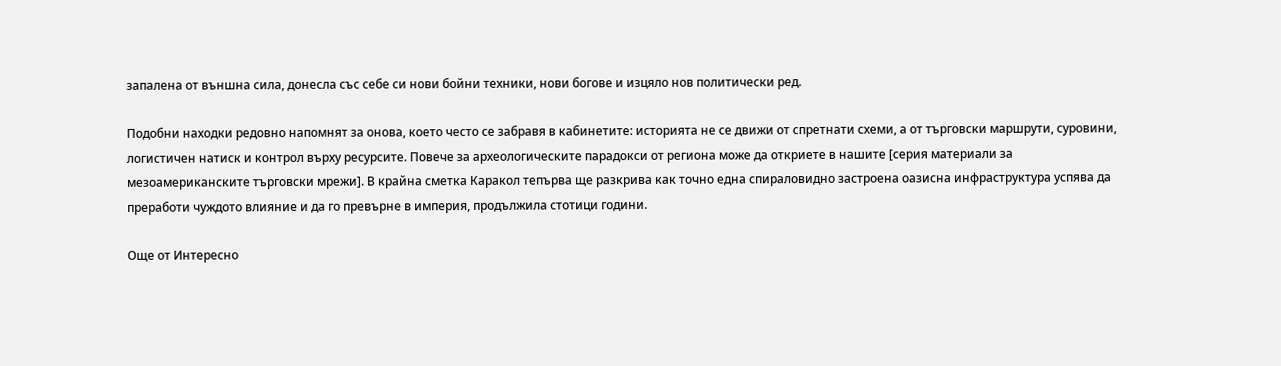запалена от външна сила, донесла със себе си нови бойни техники, нови богове и изцяло нов политически ред.

Подобни находки редовно напомнят за онова, което често се забравя в кабинетите: историята не се движи от спретнати схеми, а от търговски маршрути, суровини, логистичен натиск и контрол върху ресурсите. Повече за археологическите парадокси от региона може да откриете в нашите [серия материали за мезоамериканските търговски мрежи]. В крайна сметка Каракол тепърва ще разкрива как точно една спираловидно застроена оазисна инфраструктура успява да преработи чуждото влияние и да го превърне в империя, продължила стотици години.

Още от Интересно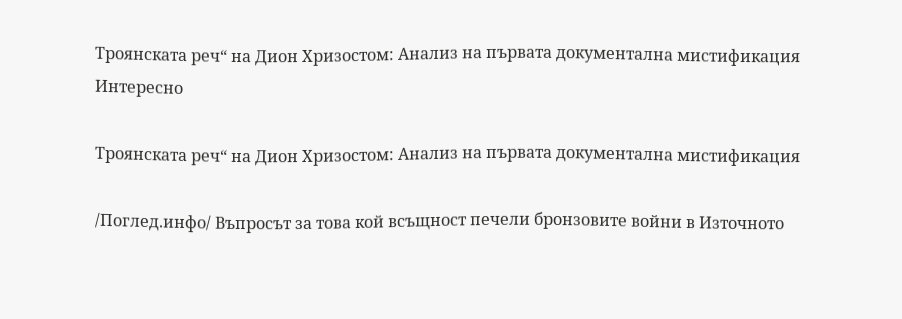Троянската реч“ на Дион Хризостом: Анализ на първата документална мистификация
Интересно

Троянската реч“ на Дион Хризостом: Анализ на първата документална мистификация

/Поглед.инфо/ Въпросът за това кой всъщност печели бронзовите войни в Източното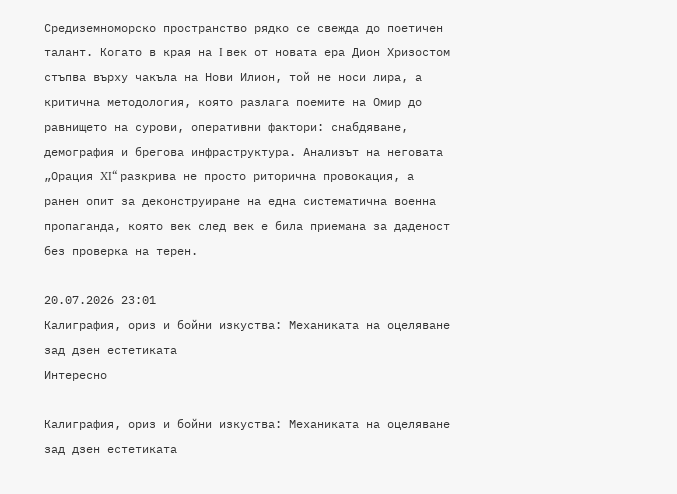Средиземноморско пространство рядко се свежда до поетичен талант. Когато в края на I век от новата ера Дион Хризостом стъпва върху чакъла на Нови Илион, той не носи лира, а критична методология, която разлага поемите на Омир до равнището на сурови, оперативни фактори: снабдяване, демография и брегова инфраструктура. Анализът на неговата „Орация XI“ разкрива не просто риторична провокация, а ранен опит за деконструиране на една систематична военна пропаганда, която век след век е била приемана за даденост без проверка на терен.

20.07.2026 23:01
Калиграфия, ориз и бойни изкуства: Механиката на оцеляване зад дзен естетиката
Интересно

Калиграфия, ориз и бойни изкуства: Механиката на оцеляване зад дзен естетиката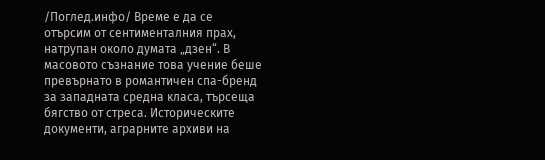/Поглед.инфо/ Време е да се отърсим от сентименталния прах, натрупан около думата „дзен“. В масовото съзнание това учение беше превърнато в романтичен спа-бренд за западната средна класа, търсеща бягство от стреса. Историческите документи, аграрните архиви на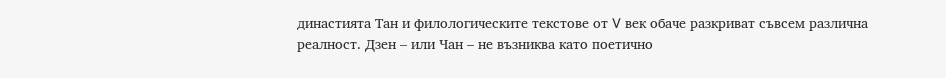династията Тан и филологическите текстове от V век обаче разкриват съвсем различна реалност. Дзен – или Чан – не възниква като поетично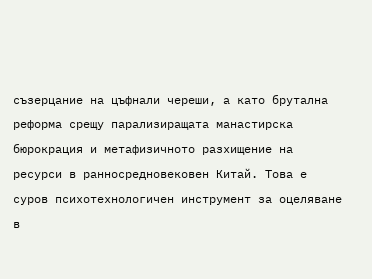съзерцание на цъфнали череши, а като брутална реформа срещу парализиращата манастирска бюрокрация и метафизичното разхищение на ресурси в ранносредновековен Китай. Това е суров психотехнологичен инструмент за оцеляване в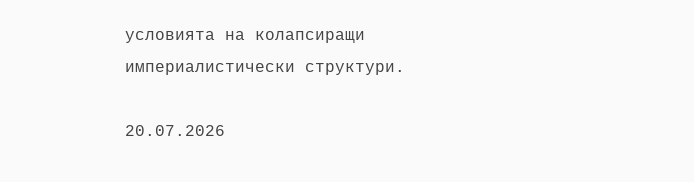условията на колапсиращи империалистически структури.

20.07.2026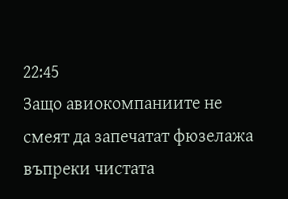22:45
Защо авиокомпаниите не смеят да запечатат фюзелажа въпреки чистата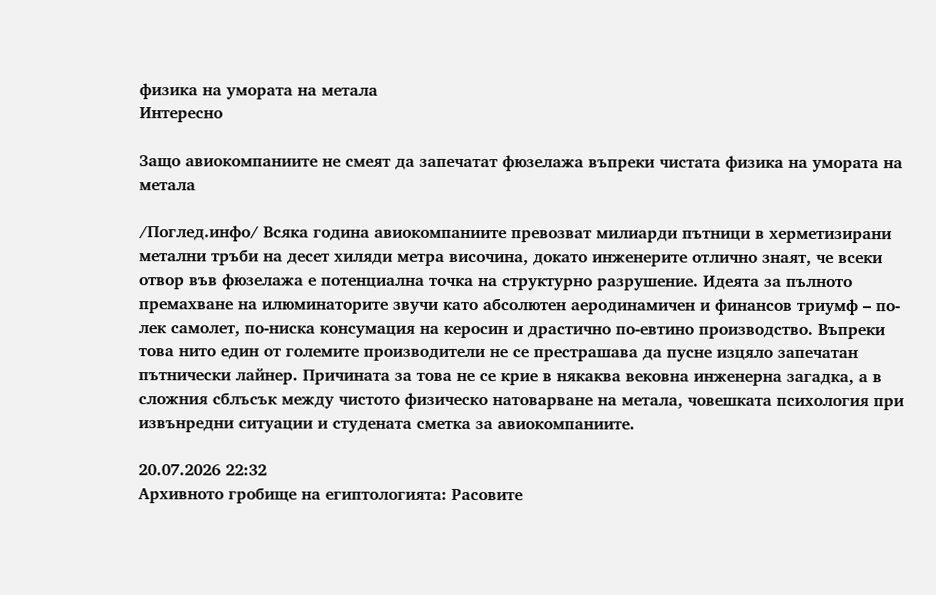физика на умората на метала
Интересно

Защо авиокомпаниите не смеят да запечатат фюзелажа въпреки чистата физика на умората на метала

/Поглед.инфо/ Всяка година авиокомпаниите превозват милиарди пътници в херметизирани метални тръби на десет хиляди метра височина, докато инженерите отлично знаят, че всеки отвор във фюзелажа е потенциална точка на структурно разрушение. Идеята за пълното премахване на илюминаторите звучи като абсолютен аеродинамичен и финансов триумф – по-лек самолет, по-ниска консумация на керосин и драстично по-евтино производство. Въпреки това нито един от големите производители не се престрашава да пусне изцяло запечатан пътнически лайнер. Причината за това не се крие в някаква вековна инженерна загадка, а в сложния сблъсък между чистото физическо натоварване на метала, човешката психология при извънредни ситуации и студената сметка за авиокомпаниите.

20.07.2026 22:32
Архивното гробище на египтологията: Расовите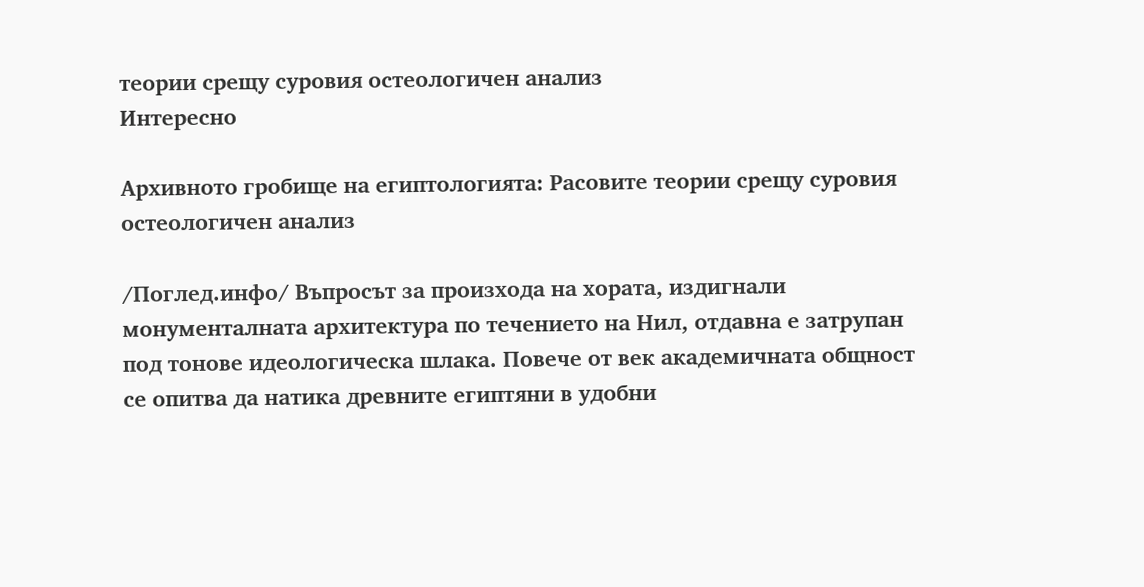теории срещу суровия остеологичен анализ
Интересно

Архивното гробище на египтологията: Расовите теории срещу суровия остеологичен анализ

/Поглед.инфо/ Въпросът за произхода на хората, издигнали монументалната архитектура по течението на Нил, отдавна е затрупан под тонове идеологическа шлака. Повече от век академичната общност се опитва да натика древните египтяни в удобни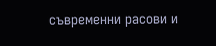съвременни расови и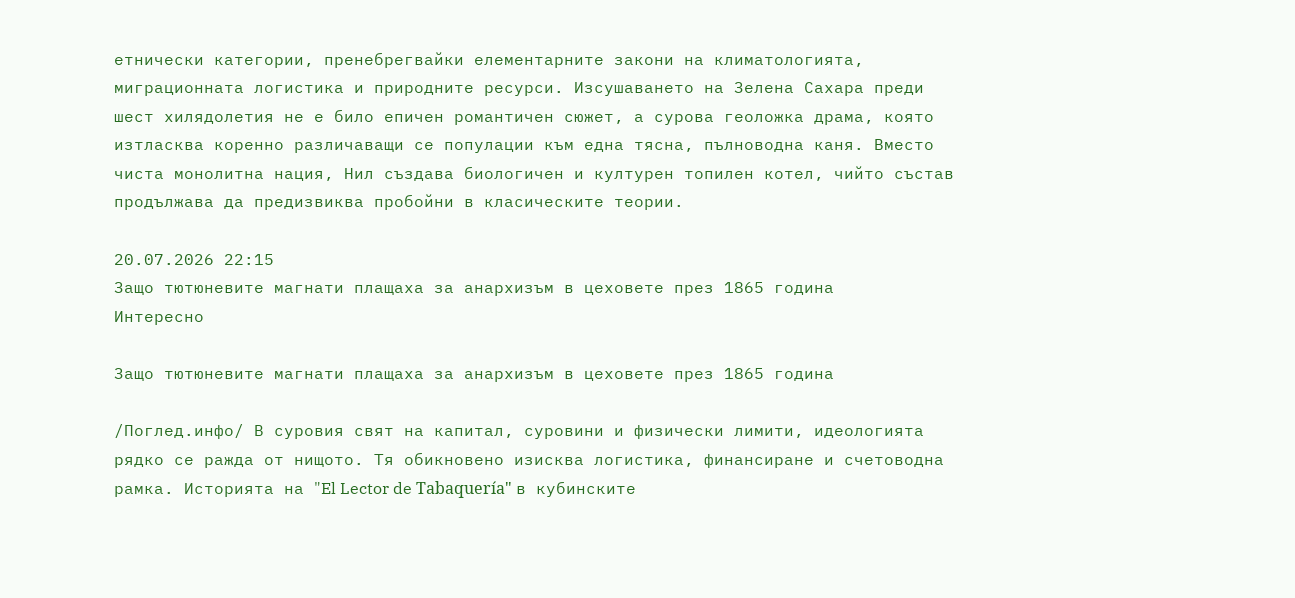етнически категории, пренебрегвайки елементарните закони на климатологията, миграционната логистика и природните ресурси. Изсушаването на Зелена Сахара преди шест хилядолетия не е било епичен романтичен сюжет, а сурова геоложка драма, която изтласква коренно различаващи се популации към една тясна, пълноводна каня. Вместо чиста монолитна нация, Нил създава биологичен и културен топилен котел, чийто състав продължава да предизвиква пробойни в класическите теории.

20.07.2026 22:15
Защо тютюневите магнати плащаха за анархизъм в цеховете през 1865 година
Интересно

Защо тютюневите магнати плащаха за анархизъм в цеховете през 1865 година

/Поглед.инфо/ В суровия свят на капитал, суровини и физически лимити, идеологията рядко се ражда от нищото. Тя обикновено изисква логистика, финансиране и счетоводна рамка. Историята на "El Lector de Tabaquería" в кубинските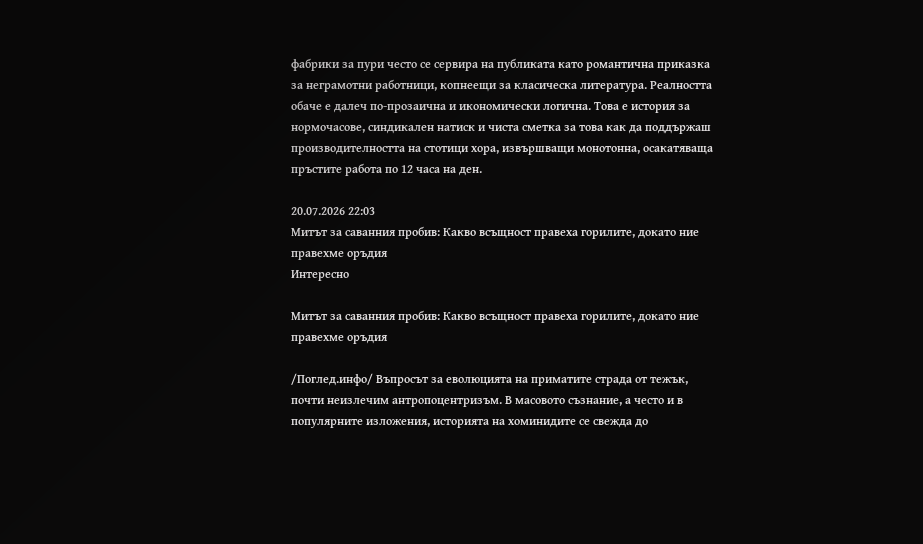фабрики за пури често се сервира на публиката като романтична приказка за неграмотни работници, копнеещи за класическа литература. Реалността обаче е далеч по-прозаична и икономически логична. Това е история за нормочасове, синдикален натиск и чиста сметка за това как да поддържаш производителността на стотици хора, извършващи монотонна, осакатяваща пръстите работа по 12 часа на ден.

20.07.2026 22:03
Митът за саванния пробив: Какво всъщност правеха горилите, докато ние правехме оръдия
Интересно

Митът за саванния пробив: Какво всъщност правеха горилите, докато ние правехме оръдия

/Поглед.инфо/ Въпросът за еволюцията на приматите страда от тежък, почти неизлечим антропоцентризъм. В масовото съзнание, а често и в популярните изложения, историята на хоминидите се свежда до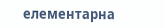елементарна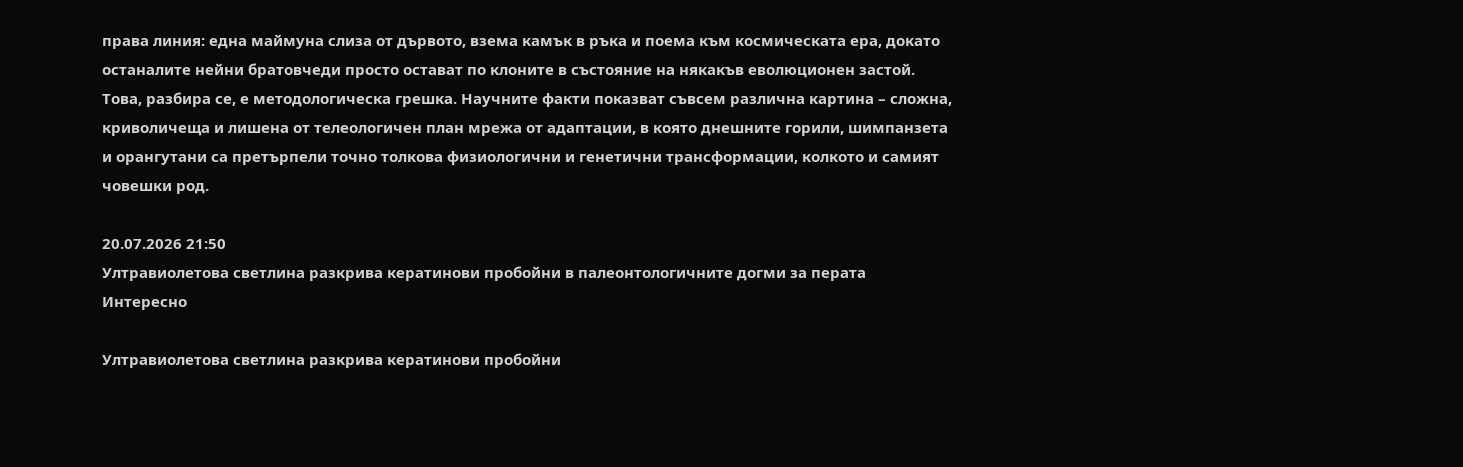права линия: една маймуна слиза от дървото, взема камък в ръка и поема към космическата ера, докато останалите нейни братовчеди просто остават по клоните в състояние на някакъв еволюционен застой. Това, разбира се, е методологическа грешка. Научните факти показват съвсем различна картина – сложна, криволичеща и лишена от телеологичен план мрежа от адаптации, в която днешните горили, шимпанзета и орангутани са претърпели точно толкова физиологични и генетични трансформации, колкото и самият човешки род.

20.07.2026 21:50
Ултравиолетова светлина разкрива кератинови пробойни в палеонтологичните догми за перата
Интересно

Ултравиолетова светлина разкрива кератинови пробойни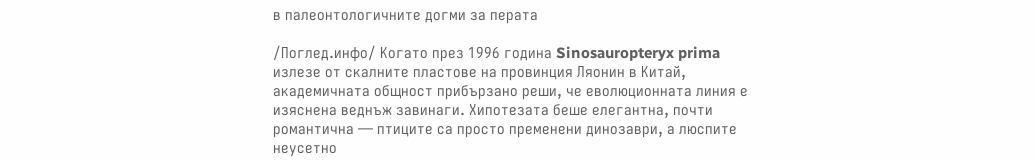в палеонтологичните догми за перата

/Поглед.инфо/ Когато през 1996 година Sinosauropteryx prima излезе от скалните пластове на провинция Ляонин в Китай, академичната общност прибързано реши, че еволюционната линия е изяснена веднъж завинаги. Хипотезата беше елегантна, почти романтична — птиците са просто пременени динозаври, а люспите неусетно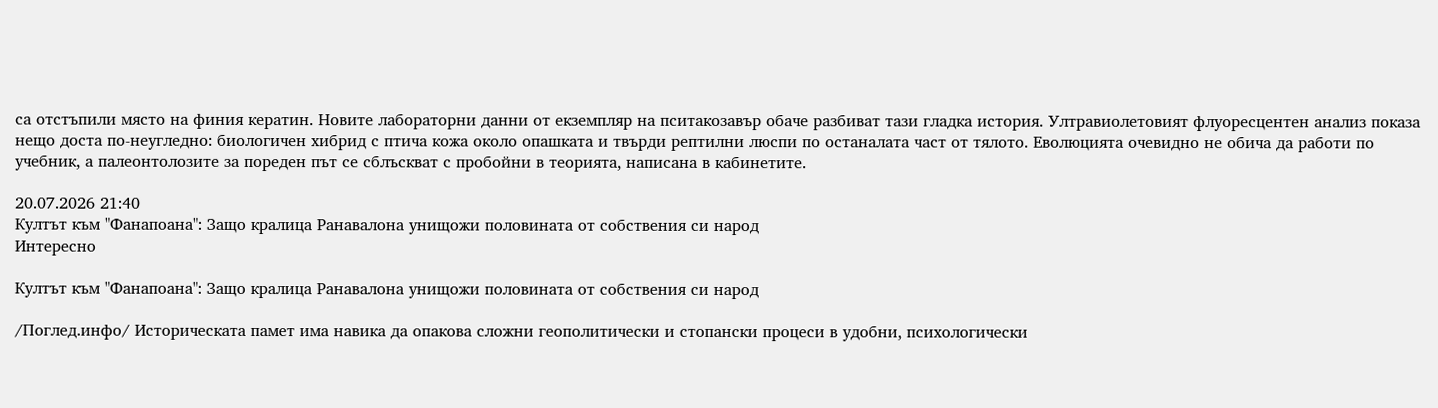са отстъпили място на финия кератин. Новите лабораторни данни от екземпляр на пситакозавър обаче разбиват тази гладка история. Ултравиолетовият флуоресцентен анализ показа нещо доста по-неугледно: биологичен хибрид с птича кожа около опашката и твърди рептилни люспи по останалата част от тялото. Еволюцията очевидно не обича да работи по учебник, а палеонтолозите за пореден път се сблъскват с пробойни в теорията, написана в кабинетите.

20.07.2026 21:40
Култът към "Фанапоана": Защо кралица Ранавалона унищожи половината от собствения си народ
Интересно

Култът към "Фанапоана": Защо кралица Ранавалона унищожи половината от собствения си народ

/Поглед.инфо/ Историческата памет има навика да опакова сложни геополитически и стопански процеси в удобни, психологически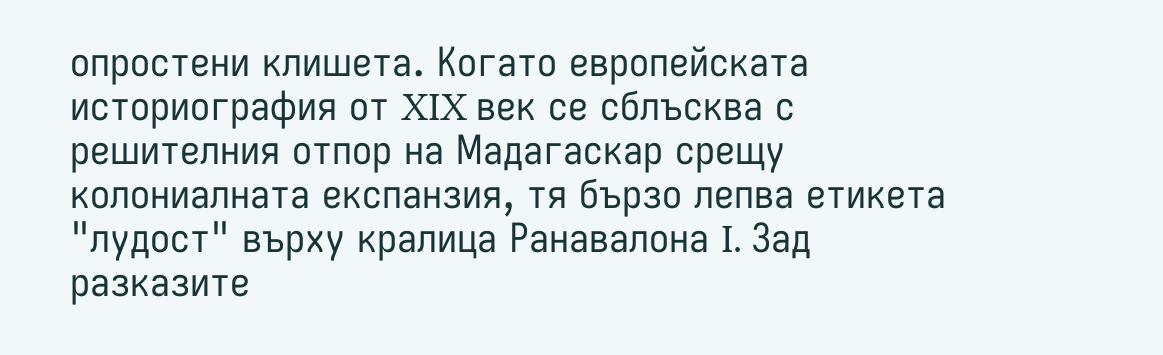опростени клишета. Когато европейската историография от XIX век се сблъсква с решителния отпор на Мадагаскар срещу колониалната експанзия, тя бързо лепва етикета "лудост" върху кралица Ранавалона I. Зад разказите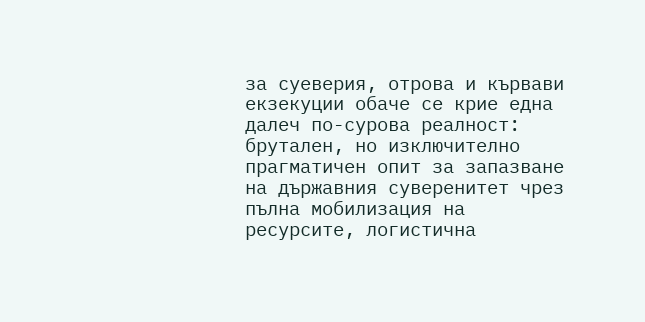за суеверия, отрова и кървави екзекуции обаче се крие една далеч по-сурова реалност: брутален, но изключително прагматичен опит за запазване на държавния суверенитет чрез пълна мобилизация на ресурсите, логистична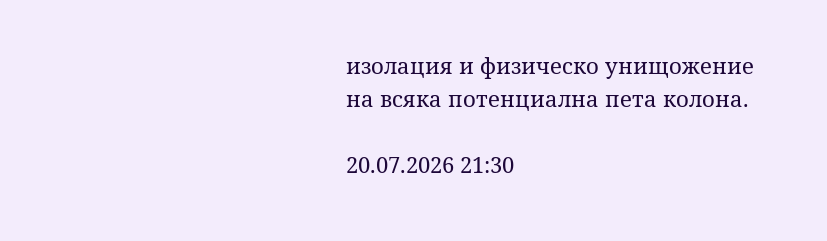изолация и физическо унищожение на всяка потенциална пета колона.

20.07.2026 21:30